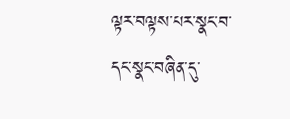ལྟར་བལྟས་པར་སྣང་བ་དང་སྣང་བཞིན་དུ་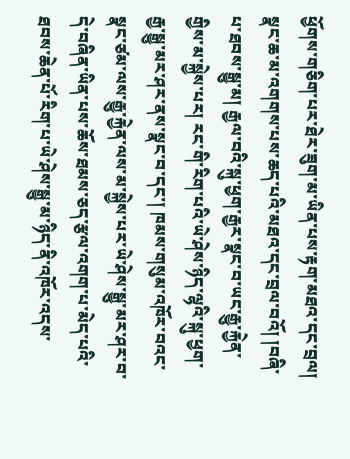ཕྱོགས་གཅིག་པར་ཐེར་ཟུག་མ་ཡིན་པས་རྟག་མཐའ་དང་བྲལ། སྣང་ཆ་མ་འགགས་པས་ཆད་པའི་མཐའ་དང་བྲལ་བའོ། །བཞི་པ་ཐབས་སྒྱུ་མ། རྒྱལ་བའི་སྐུ་ཕྱག་རྒྱར་སྣང་བ་ཡང་རྒྱུ་རྐྱེན་གྱིས་མ་སྐྱེས་པར། རང་གི་རིག་པའི་ཡེ་ཤེས་ཉིད་ལྷའི་སྐུ་ཕྱག་རྒྱ་སྒྱུ་མར་ཤར་ནས་སྣང་བ་དང་། ཁམས་གསུམ་འཁོར་བའང་སྣང་ཙམ་ལས་རྒྱུ་རྐྱེན་ལས་མ་སྐྱེས་པར་ཡེ་ཤེས་སྒྱུ་མར་ཤར་བ་དེ་བཞིན་ཡིན་པས་ཆོས་ཐམས་ཅད་རྩལ་འགག་པ་མེད་པའི་ཐབས་ཆེན་པོ་རིག་པ་ཡེ་ཤེས་སྒྱུ་མ་ཉིད་ནི་འཁོར་འདས་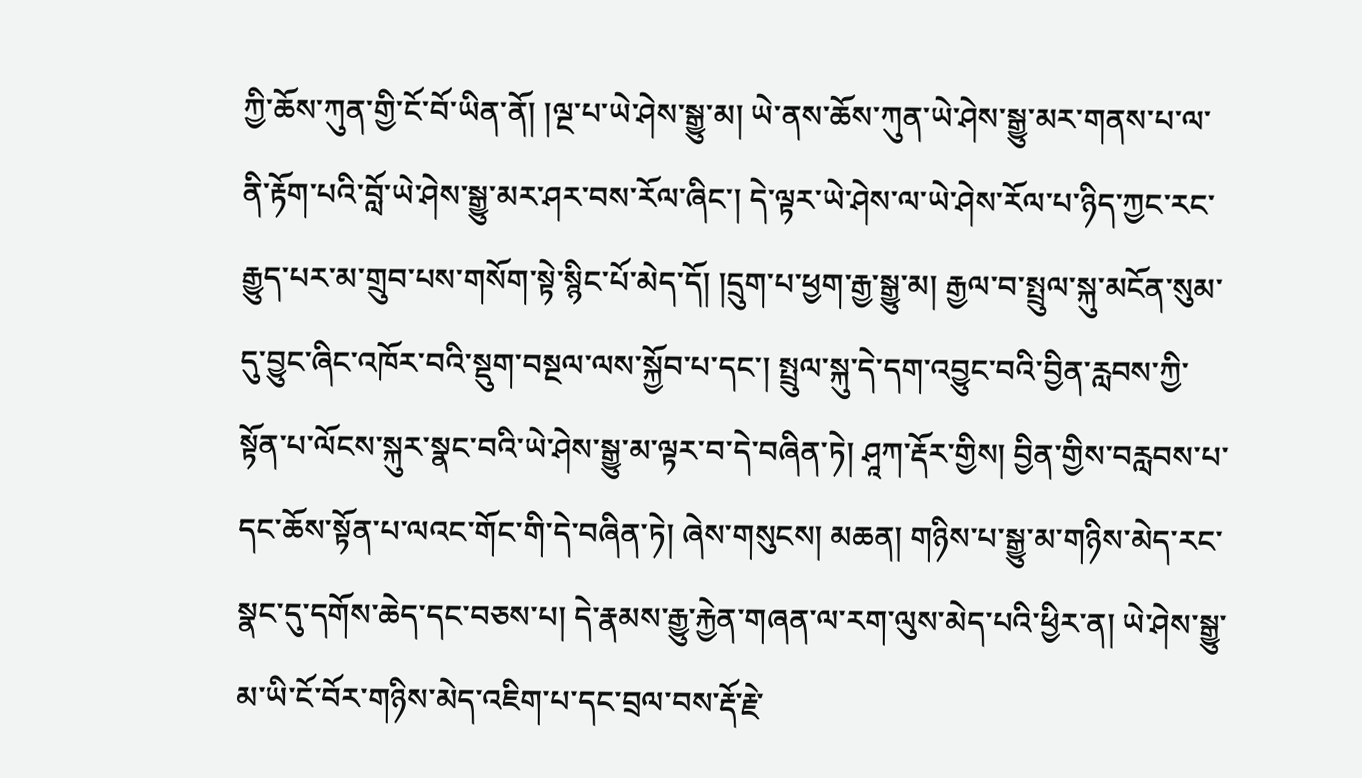ཀྱི་ཆོས་ཀུན་གྱི་ངོ་བོ་ཡིན་ནོ། །ལྔ་པ་ཡེ་ཤེས་སྒྱུ་མ། ཡེ་ནས་ཆོས་ཀུན་ཡེ་ཤེས་སྒྱུ་མར་གནས་པ་ལ་ནི་རྟོག་པའི་བློ་ཡེ་ཤེས་སྒྱུ་མར་ཤར་བས་རོལ་ཞིང་། དེ་ལྟར་ཡེ་ཤེས་ལ་ཡེ་ཤེས་རོལ་པ་ཉིད་ཀྱང་རང་རྒྱུད་པར་མ་གྲུབ་པས་གསོག་སྟེ་སྙིང་པོ་མེད་དོ། །དྲུག་པ་ཕྱག་རྒྱ་སྒྱུ་མ། རྒྱལ་བ་སྤྲུལ་སྐུ་མངོན་སུམ་དུ་བྱུང་ཞིང་འཁོར་བའི་སྡུག་བསྔལ་ལས་སྐྱོབ་པ་དང་། སྤྲུལ་སྐུ་དེ་དག་འབྱུང་བའི་བྱིན་རླབས་ཀྱི་སྟོན་པ་ལོངས་སྐུར་སྣང་བའི་ཡེ་ཤེས་སྒྱུ་མ་ལྟར་བ་དེ་བཞིན་ཏེ། ཤཱཀ་རྡོར་གྱིས། བྱིན་གྱིས་བརླབས་པ་དང་ཆོས་སྟོན་པ་ལའང་གོང་གི་དེ་བཞིན་ཏེ། ཞེས་གསུངས། མཆན། གཉིས་པ་སྒྱུ་མ་གཉིས་མེད་རང་སྣང་དུ་དགོས་ཆེད་དང་བཅས་པ། དེ་རྣམས་རྒྱུ་རྐྱེན་གཞན་ལ་རག་ལུས་མེད་པའི་ཕྱིར་ན། ཡེ་ཤེས་སྒྱུ་མ་ཡི་ངོ་བོར་གཉིས་མེད་འཇིག་པ་དང་བྲལ་བས་རྡོ་རྗེ་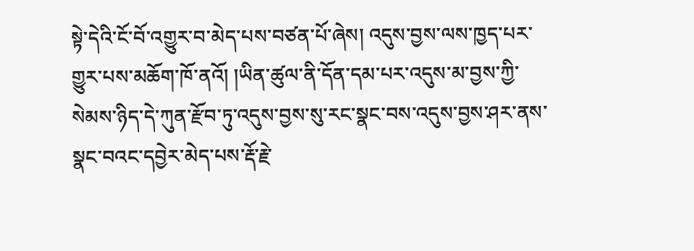སྟེ་དེའི་ངོ་བོ་འགྱུར་བ་མེད་པས་བཙན་པོ་ཞེས། འདུས་བྱས་ལས་ཁྱད་པར་གྱུར་པས་མཆོག་ཁོ་ནའོ། །ཡིན་ཚུལ་ནི་དོན་དམ་པར་འདུས་མ་བྱས་ཀྱི་སེམས་ཉིད་དེ་ཀུན་རྫོབ་ཏུ་འདུས་བྱས་སུ་རང་སྣང་བས་འདུས་བྱས་ཤར་ནས་སྣང་བའང་དབྱེར་མེད་པས་རྡོ་རྗེ་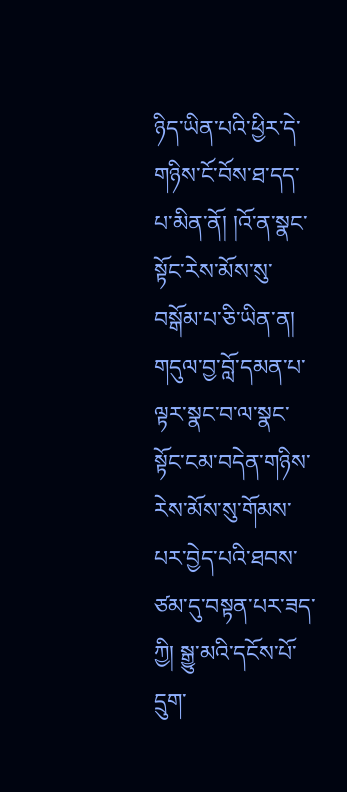ཉིད་ཡིན་པའི་ཕྱིར་དེ་གཉིས་ངོ་བོས་ཐ་དད་པ་མིན་ནོ། །འོ་ན་སྣང་སྟོང་རེས་མོས་སུ་བསྒོམ་པ་ཅི་ཡིན་ན། གདུལ་བྱ་བློ་དམན་པ་ལྟར་སྣང་བ་ལ་སྣང་སྟོང་ངམ་བདེན་གཉིས་རེས་མོས་སུ་གོམས་པར་བྱེད་པའི་ཐབས་ཙམ་དུ་བསྟན་པར་ཟད་ཀྱི། སྒྱུ་མའི་དངོས་པོ་དྲུག་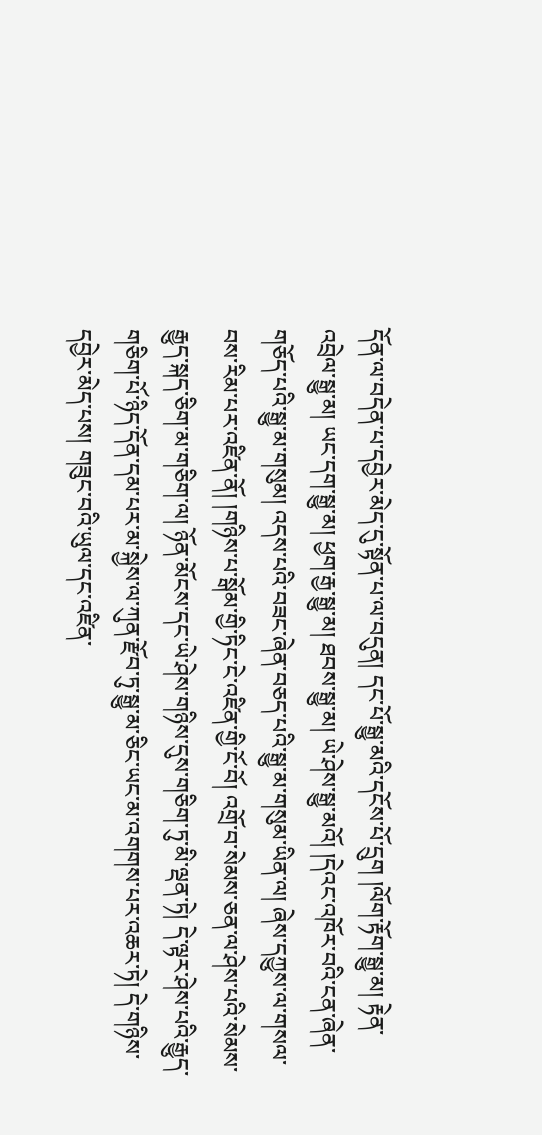དོན་ལ་བདེན་པ་དབྱེར་མེད་དུ་སྟོན་པ་ལ་བདུན། དང་པོ་སྒྱུ་མའི་དངོས་པོ་དྲུག །ལོག་རྟོག་སྒྱུ་མ། རྟེན་འབྲེལ་སྒྱུ་མ། ཡང་དག་སྒྱུ་མ། ཕྱག་རྒྱ་སྒྱུ་མ། ཐབས་སྒྱུ་མ། ཡེ་ཤེས་སྒྱུ་མའོ། །དེའང་འཁོར་བའི་ངན་ཞེན་གཅོད་པའི་སྒྱུ་མ་གསུམ། འདས་པའི་བཟང་ཞེན་བཅད་པའི་སྒྱུ་མ་གསུམ་ཡིན་ལ། ཞེས་དཀྱུས་ལ་གསལ་བས་རིམ་པར་འཛིན་ནོ། །གཉིས་པ་སྒོམ་གྱི་ཏིང་ངེ་འཛིན་གྱི་ངོ་བོ། འགྲོ་བ་སེམས་ཅན་ལ་ཤེས་པའི་སེམས་རྒྱུད་སྐད་ཅིག་མ་གཅིག་ལ། ཉོན་མོངས་དང་ཡེ་ཤེས་གཉིས་དུས་གཅིག་ཏུ་མི་ལྡན་ཏེ། དེ་ལྟར་ཤེས་པའི་རྒྱུད་གཅིག་པོ་ཉིད་དོན་དམ་པར་མ་སྐྱེས་ལ་ཀུན་རྫོབ་ཏུ་སྒྱུ་མ་ཅིང་ཡང་མ་འགགས་པར་འཆར་ཏེ། དེ་གཉིས་དབྱེར་མེད་པས། གཟུང་བའི་ཡུལ་དང་འཛིན་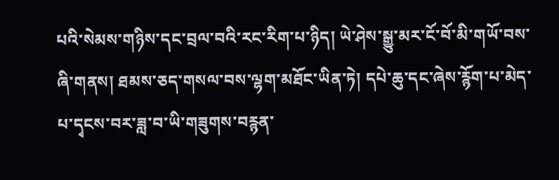པའི་སེམས་གཉིས་དང་བྲལ་བའི་རང་རིག་པ་ཉིད། ཡེ་ཤེས་སྒྱུ་མར་ངོ་བོ་མི་གཡོ་བས་ཞི་གནས། ཐམས་ཅད་གསལ་བས་ལྷག་མཐོང་ཡིན་ཏེ། དཔེ་ཆུ་དང་ཞེས་རྙོག་པ་མེད་པ་དྭངས་བར་ཟླ་བ་ཡི་གཟུགས་བརྙན་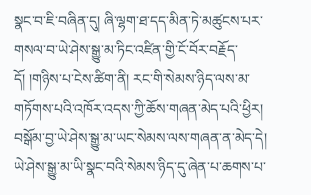སྣང་བ་ཇི་བཞིན་དུ། ཞི་ལྷག་ཐ་དད་མིན་ཏེ་མཚུངས་པར་གསལ་བ་ཡེ་ཤེས་སྒྱུ་མ་ཏིང་འཛིན་གྱི་ངོ་བོར་བརྗོད་དོ། །གཉིས་པ་ངེས་ཚིག་ནི། རང་གི་སེམས་ཉིད་ལས་མ་གཏོགས་པའི་འཁོར་འདས་ཀྱི་ཆོས་གཞན་མེད་པའི་ཕྱིར། བསྒོམ་བྱ་ཡེ་ཤེས་སྒྱུ་མ་ཡང་སེམས་ལས་གཞན་ན་མེད་དེ། ཡེ་ཤེས་སྒྱུ་མ་ཡི་སྣང་བའི་སེམས་ཉིད་དུ་ཞེན་པ་ཆགས་པ་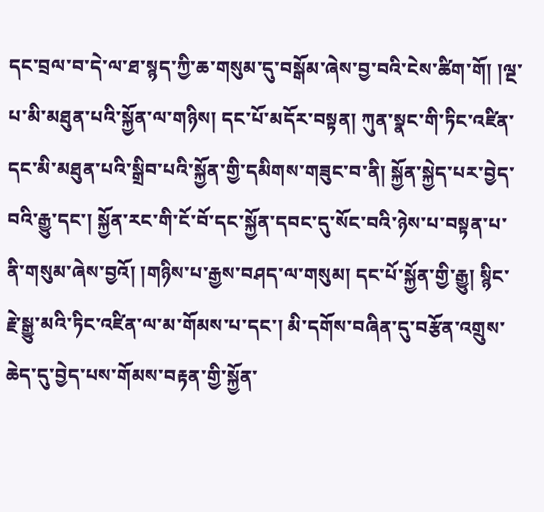དང་བྲལ་བ་དེ་ལ་ཐ་སྙད་ཀྱི་ཆ་གསུམ་དུ་བསྒོམ་ཞེས་བྱ་བའི་ངེས་ཚིག་གོ། །ལྔ་པ་མི་མཐུན་པའི་སྐྱོན་ལ་གཉིས། དང་པོ་མདོར་བསྟན། ཀུན་སྣང་གི་ཏིང་འཛིན་དང་མི་མཐུན་པའི་སྒྲིབ་པའི་སྐྱོན་གྱི་དམིགས་གཟུང་བ་ནི། སྐྱོན་སྐྱེད་པར་བྱེད་བའི་རྒྱུ་དང་། སྐྱོན་རང་གི་ངོ་བོ་དང་སྐྱོན་དབང་དུ་སོང་བའི་ཉེས་པ་བསྟན་པ་ནི་གསུམ་ཞེས་བྱའོ། །གཉིས་པ་རྒྱས་བཤད་ལ་གསུམ། དང་པོ་སྐྱོན་གྱི་རྒྱུ། སྙིང་རྗེ་སྒྱུ་མའི་ཏིང་འཛིན་ལ་མ་གོམས་པ་དང་། མི་དགོས་བཞིན་དུ་བརྩོན་འགྲུས་ཆེད་དུ་བྱེད་པས་གོམས་བརྟན་གྱི་སྐྱོན་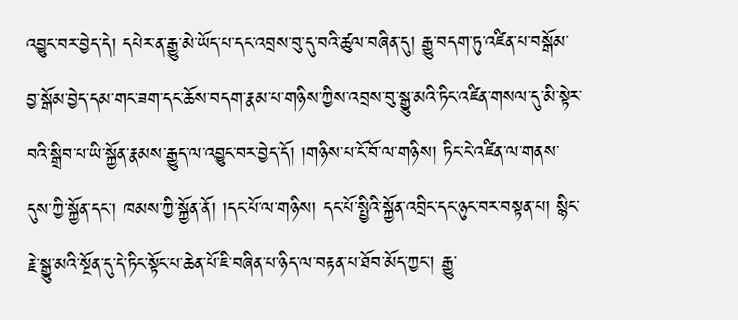འབྱུང་བར་བྱེད་དེ། དཔེར་ན་རྒྱུ་མེ་ཡོད་པ་དང་འབྲས་བུ་དུ་བའི་ཚུལ་བཞིན་དུ། རྒྱུ་བདག་ཏུ་འཛིན་པ་བསྒོམ་བྱ་སྒོམ་བྱེད་དམ་གང་ཟག་དང་ཆོས་བདག་རྣམ་པ་གཉིས་ཀྱིས་འབྲས་བུ་སྒྱུ་མའི་ཏིང་འཛིན་གསལ་དུ་མི་སྟེར་བའི་སྒྲིབ་པ་ཡི་སྐྱོན་རྣམས་རྒྱུད་ལ་འབྱུང་བར་བྱེད་དོ། །གཉིས་པ་ངོ་བོ་ལ་གཉིས། ཏིང་ངེ་འཛིན་ལ་གནས་དུས་ཀྱི་སྐྱོན་དང་། ཁམས་ཀྱི་སྐྱོན་ནོ། །དང་པོ་ལ་གཉིས། དང་པོ་སྤྱིའི་སྐྱོན་འབྲིང་དང་ཉུང་བར་བསྟན་པ། སྙིང་རྗེ་སྒྱུ་མའི་སྔོན་དུ་དེ་ཏིང་སྟོང་པ་ཆེན་པོ་ཇི་བཞིན་པ་ཉིད་ལ་བརྟན་པ་ཐོབ་མོད་ཀྱང་། རྒྱུ་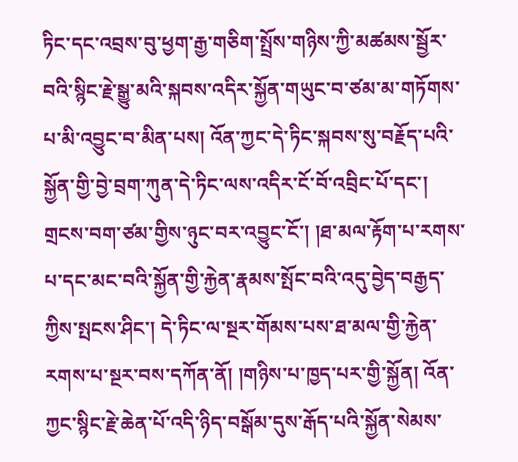ཏིང་དང་འབྲས་བུ་ཕྱག་རྒྱ་གཅིག་སྤྲོས་གཉིས་ཀྱི་མཚམས་སྦྱོར་བའི་སྙིང་རྗེ་སྒྱུ་མའི་སྐབས་འདིར་སྐྱོན་གཡུང་བ་ཙམ་མ་གཏོགས་པ་མི་འབྱུང་བ་མིན་པས། འོན་ཀྱང་དེ་ཏིང་སྐབས་སུ་བརྗོད་པའི་སྐྱོན་གྱི་བྱེ་བྲག་ཀུན་དེ་ཏིང་ལས་འདིར་ངོ་བོ་འབྲིང་པོ་དང་། གྲངས་བག་ཙམ་གྱིས་ཉུང་བར་འབྱུང་ངོ་། །ཐ་མལ་རྟོག་པ་རགས་པ་དང་མང་བའི་སྐྱོན་གྱི་རྐྱེན་རྣམས་སྤོང་བའི་འདུ་བྱེད་བརྒྱད་ཀྱིས་སྤངས་ཤིང་། དེ་ཏིང་ལ་སྔར་གོམས་པས་ཐ་མལ་གྱི་རྐྱེན་རགས་པ་སྔར་བས་དཀོན་ནོ། །གཉིས་པ་ཁྱད་པར་གྱི་སྐྱོན། འོན་ཀྱང་སྙིང་རྗེ་ཆེན་པོ་འདི་ཉིད་བསྒོམ་དུས་རྒོད་པའི་སྐྱོན་སེམས་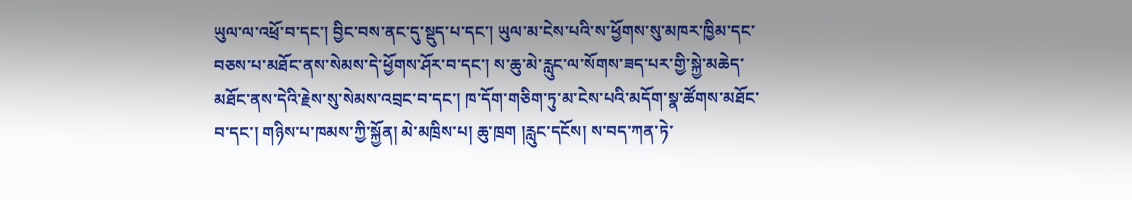ཡུལ་ལ་འཕྲོ་བ་དང་། བྱིང་བས་ནང་དུ་སྡུད་པ་དང་། ཡུལ་མ་ངེས་པའི་ས་ཕྱོགས་སུ་མཁར་ཁྱིམ་དང་བཅས་པ་མཐོང་ནས་སེམས་དེ་ཕྱོགས་ཤོར་བ་དང་། ས་ཆུ་མེ་རླུང་ལ་སོགས་ཟད་པར་གྱི་སྐྱེ་མཆེད་མཐོང་ནས་དེའི་རྗེས་སུ་སེམས་འབྲང་བ་དང་། ཁ་དོག་གཅིག་ཏུ་མ་ངེས་པའི་མདོག་སྣ་ཚོགས་མཐོང་བ་དང་། གཉིས་པ་ཁམས་ཀྱི་སྐྱོན། མེ་མཁྲིས་པ། ཆུ་ཁྲག །རླུང་དངོས། ས་བད་ཀན་ཏེ་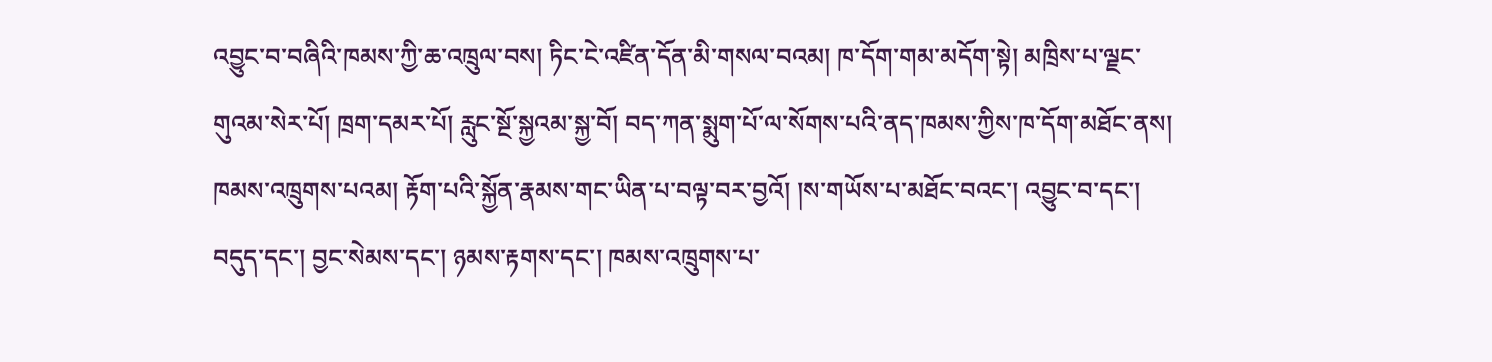འབྱུང་བ་བཞིའི་ཁམས་ཀྱི་ཆ་འཁྲུལ་བས། ཏིང་ངེ་འཛིན་དོན་མི་གསལ་བའམ། ཁ་དོག་གམ་མདོག་སྟེ། མཁྲིས་པ་ལྗང་གུའམ་སེར་པོ། ཁྲག་དམར་པོ། རླུང་སྔོ་སྐྱའམ་སྐྱ་བོ། བད་ཀན་སྨུག་པོ་ལ་སོགས་པའི་ནད་ཁམས་ཀྱིས་ཁ་དོག་མཐོང་ནས། ཁམས་འཁྲུགས་པའམ། རྟོག་པའི་སྐྱོན་རྣམས་གང་ཡིན་པ་བལྟ་བར་བྱའོ། །ས་གཡོས་པ་མཐོང་བའང་། འབྱུང་བ་དང་། བདུད་དང་། བྱང་སེམས་དང་། ཉམས་རྟགས་དང་། ཁམས་འཁྲུགས་པ་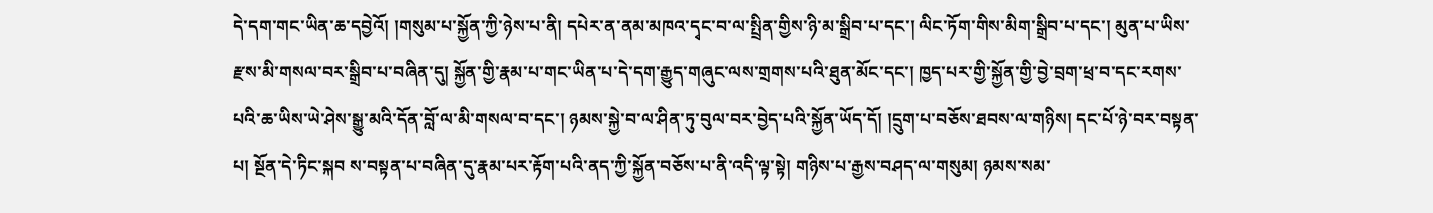དེ་དག་གང་ཡིན་ཆ་དབྱེའོ། །གསུམ་པ་སྐྱོན་ཀྱི་ཉེས་པ་ནི། དཔེར་ན་ནམ་མཁའ་དྭང་བ་ལ་སྤྲིན་གྱིས་ཉི་མ་སྒྲིབ་པ་དང་། ལིང་ཏོག་གིས་མིག་སྒྲིབ་པ་དང་། མུན་པ་ཡིས་རྫས་མི་གསལ་བར་སྒྲིབ་པ་བཞིན་དུ། སྐྱོན་གྱི་རྣམ་པ་གང་ཡིན་པ་དེ་དག་རྒྱུད་གཞུང་ལས་གྲགས་པའི་ཐུན་མོང་དང་། ཁྱད་པར་གྱི་སྐྱོན་གྱི་བྱེ་བྲག་ཕྲ་བ་དང་རགས་པའི་ཆ་ཡིས་ཡེ་ཤེས་སྒྱུ་མའི་དོན་བློ་ལ་མི་གསལ་བ་དང་། ཉམས་སྐྱེ་བ་ལ་ཤིན་ཏུ་བུལ་བར་བྱེད་པའི་སྐྱོན་ཡོད་དོ། །དྲུག་པ་བཅོས་ཐབས་ལ་གཉིས། དང་པོ་ཉེ་བར་བསྟན་པ། སྔོན་དེ་ཏིང་སྐབ ས་བསྟན་པ་བཞིན་དུ་རྣམ་པར་རྟོག་པའི་ནད་ཀྱི་སྐྱོན་བཅོས་པ་ནི་འདི་ལྟ་སྟེ། གཉིས་པ་རྒྱས་བཤད་ལ་གསུམ། ཉམས་སམ་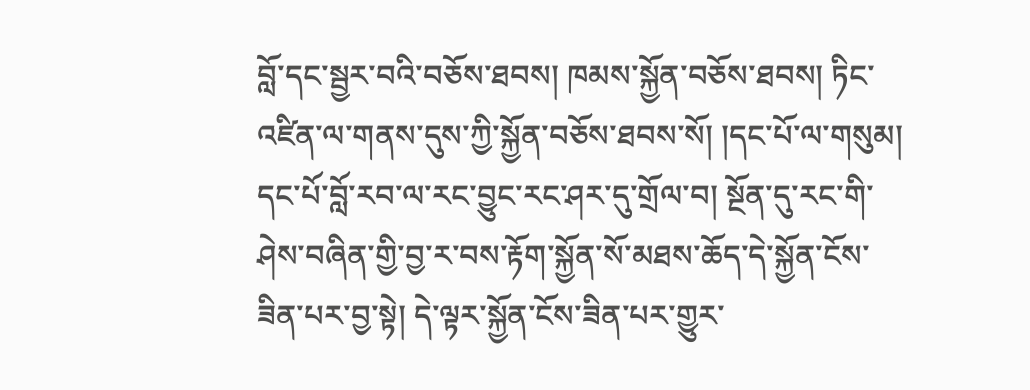བློ་དང་སྦྱར་བའི་བཅོས་ཐབས། ཁམས་སྐྱོན་བཅོས་ཐབས། ཏིང་འཛིན་ལ་གནས་དུས་ཀྱི་སྐྱོན་བཅོས་ཐབས་སོ། །དང་པོ་ལ་གསུམ། དང་པོ་བློ་རབ་ལ་རང་བྱུང་རང་ཤར་དུ་གྲོལ་བ། སྔོན་དུ་རང་གི་ཤེས་བཞིན་གྱི་བྱ་ར་བས་རྟོག་སྐྱོན་སོ་མཐས་ཆོད་དེ་སྐྱོན་ངོས་ཟིན་པར་བྱ་སྟེ། དེ་ལྟར་སྐྱོན་ངོས་ཟིན་པར་གྱུར་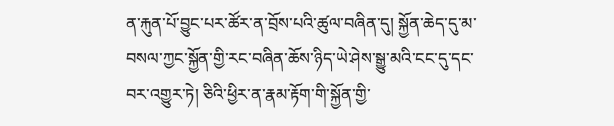ན་རྐུན་པོ་བྱུང་པར་ཚོར་ན་བྲོས་པའི་ཚུལ་བཞིན་དུ། སྐྱོན་ཆེད་དུ་མ་བསལ་ཀྱང་སྐྱོན་གྱི་རང་བཞིན་ཆོས་ཉིད་ཡེ་ཤེས་སྒྱུ་མའི་ངང་དུ་དང་བར་འགྱུར་ཏེ། ཅིའི་ཕྱིར་ན་རྣམ་རྟོག་གི་སྐྱོན་གྱི་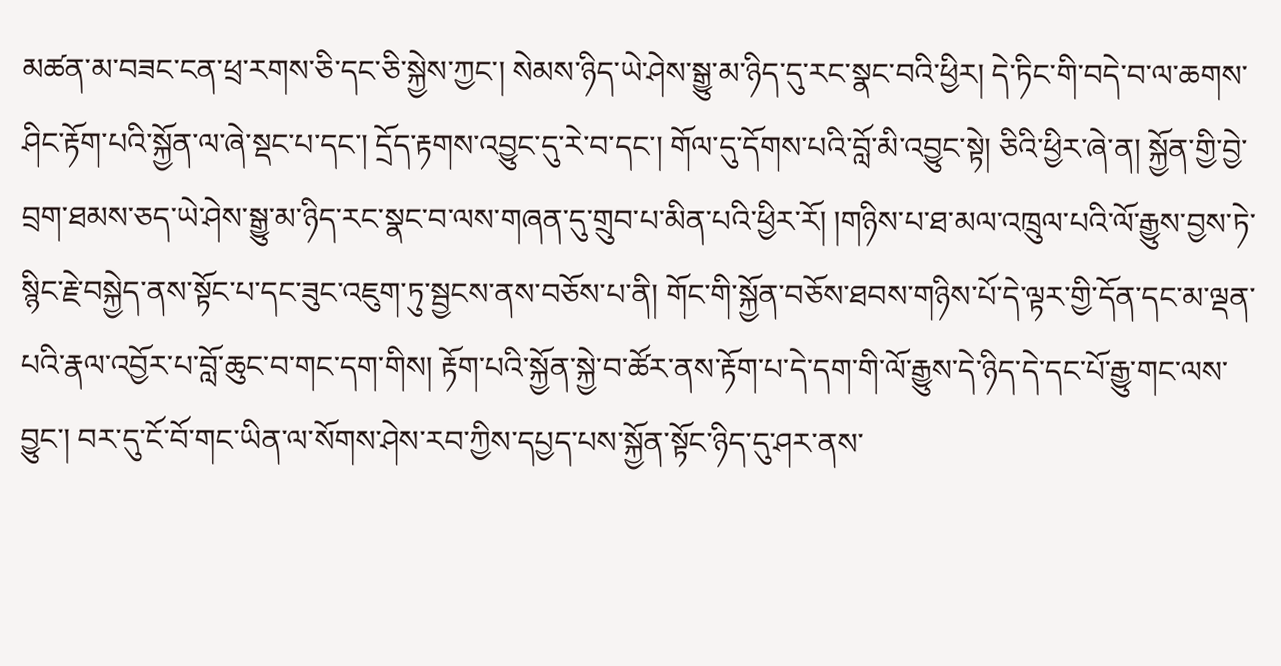མཚན་མ་བཟང་ངན་ཕྲ་རགས་ཅི་དང་ཅི་སྐྱེས་ཀྱང་། སེམས་ཉིད་ཡེ་ཤེས་སྒྱུ་མ་ཉིད་དུ་རང་སྣང་བའི་ཕྱིར། དེ་ཏིང་གི་བདེ་བ་ལ་ཆགས་ཤིང་རྟོག་པའི་སྐྱོན་ལ་ཞེ་སྡང་པ་དང་། དྲོད་རྟགས་འབྱུང་དུ་རེ་བ་དང་། གོལ་དུ་དོགས་པའི་བློ་མི་འབྱུང་སྟེ། ཅིའི་ཕྱིར་ཞེ་ན། སྐྱོན་གྱི་བྱེ་བྲག་ཐམས་ཅད་ཡེ་ཤེས་སྒྱུ་མ་ཉིད་རང་སྣང་བ་ལས་གཞན་དུ་གྲུབ་པ་མིན་པའི་ཕྱིར་རོ། །གཉིས་པ་ཐ་མལ་འཁྲུལ་པའི་ལོ་རྒྱུས་བྱས་ཏེ་སྙིང་རྗེ་བསྐྱེད་ནས་སྟོང་པ་དང་ཟུང་འཇུག་ཏུ་སྦྱངས་ནས་བཅོས་པ་ནི། གོང་གི་སྐྱོན་བཅོས་ཐབས་གཉིས་པོ་དེ་ལྟར་གྱི་དོན་དང་མ་ལྡན་པའི་རྣལ་འབྱོར་པ་བློ་ཆུང་བ་གང་དག་གིས། རྟོག་པའི་སྐྱོན་སྐྱེ་བ་ཚོར་ནས་རྟོག་པ་དེ་དག་གི་ལོ་རྒྱུས་དེ་ཉིད་དེ་དང་པོ་རྒྱུ་གང་ལས་བྱུང་། བར་དུ་ངོ་བོ་གང་ཡིན་ལ་སོགས་ཤེས་རབ་ཀྱིས་དཔྱད་པས་སྐྱོན་སྟོང་ཉིད་དུ་ཤར་ནས་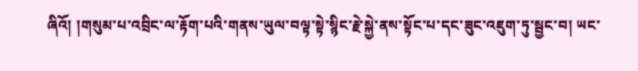ཞིའོ། །གསུམ་པ་འབྲིང་ལ་རྟོག་པའི་གནས་ཡུལ་བལྟ་སྟེ་སྙིང་རྗེ་སྐྱེ་ནས་སྟོང་པ་དང་ཟུང་འཇུག་ཏུ་སྦྱང་བ། ཡང་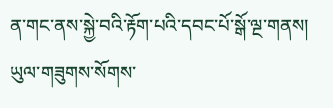ན་གང་ནས་སྐྱེ་བའི་རྟོག་པའི་དབང་པོ་སྒོ་ལྔ་གནས། ཡུལ་གཟུགས་སོགས་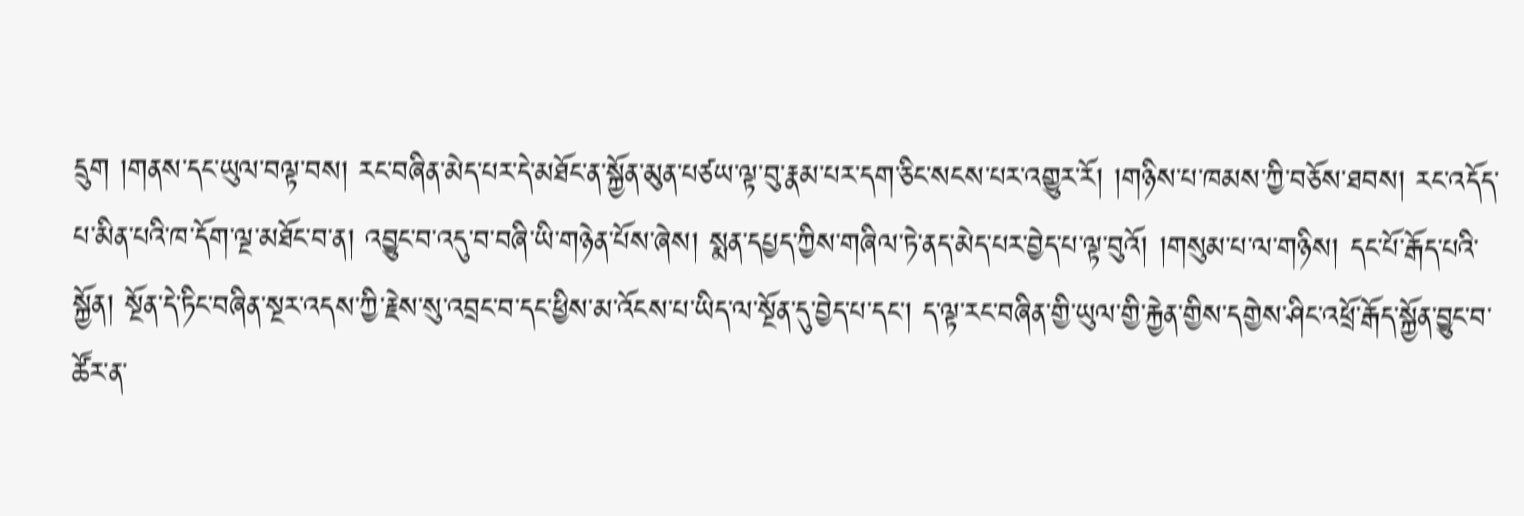དྲུག །གནས་དང་ཡུལ་བལྟ་བས། རང་བཞིན་མེད་པར་དེ་མཐོང་ན་སྐྱོན་མུན་པཙཡ་ལྟ་བུ་རྣམ་པར་དག་ཅིང་སངས་པར་འགྱུར་རོ། །གཉིས་པ་ཁམས་ཀྱི་བཅོས་ཐབས། རང་འདོད་པ་མིན་པའི་ཁ་དོག་ལྔ་མཐོང་བ་ན། འབྱུང་བ་འདུ་བ་བཞི་ཡི་གཉེན་པོས་ཞེས། སྨན་དཔྱད་ཀྱིས་གཞིལ་ཏེ་ནད་མེད་པར་བྱེད་པ་ལྟ་བུའོ། །གསུམ་པ་ལ་གཉིས། དང་པོ་རྒོད་པའི་སྐྱོན། སྔོན་དེ་ཏིང་བཞིན་སྔར་འདས་ཀྱི་རྗེས་སུ་འབྲང་བ་དང་ཕྱིས་མ་འོངས་པ་ཡིད་ལ་སྔོན་དུ་བྱེད་པ་དང་། ད་ལྟ་རང་བཞིན་གྱི་ཡུལ་གྱི་རྐྱེན་གྱིས་དགྱེས་ཤིང་འཕྲོ་རྒོད་སྐྱོན་བྱུང་བ་ཚོར་ན་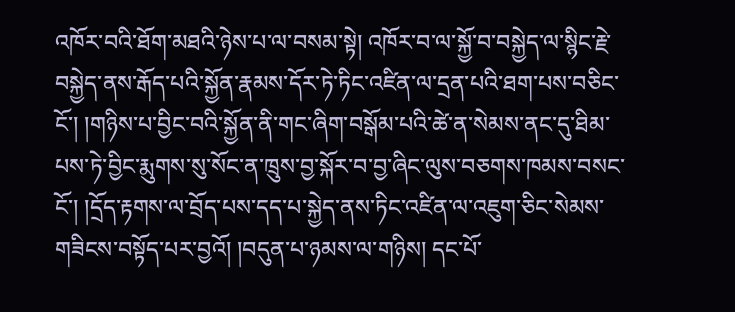འཁོར་བའི་ཐོག་མཐའི་ཉེས་པ་ལ་བསམ་སྟེ། འཁོར་བ་ལ་སྐྱོ་བ་བསྐྱེད་ལ་སྙིང་རྗེ་བསྐྱེད་ནས་རྒོད་པའི་སྐྱོན་རྣམས་དོར་ཏེ་ཏིང་འཛིན་ལ་དྲན་པའི་ཐག་པས་བཅིང་ངོ་། །གཉིས་པ་བྱིང་བའི་སྐྱོན་ནི་གང་ཞིག་བསྒོམ་པའི་ཚེ་ན་སེམས་ནང་དུ་ཐིམ་པས་ཏེ་བྱིང་རྨུགས་སུ་སོང་ན་ཁྲུས་བྱ་སྐོར་བ་བྱ་ཞིང་ལུས་བཅགས་ཁམས་བསང་ངོ་། །དྲོད་རྟགས་ལ་བྲོད་པས་དད་པ་སྐྱེད་ནས་ཏིང་འཛིན་ལ་འཇུག་ཅིང་སེམས་གཟིངས་བསྟོད་པར་བྱའོ། །བདུན་པ་ཉམས་ལ་གཉིས། དང་པོ་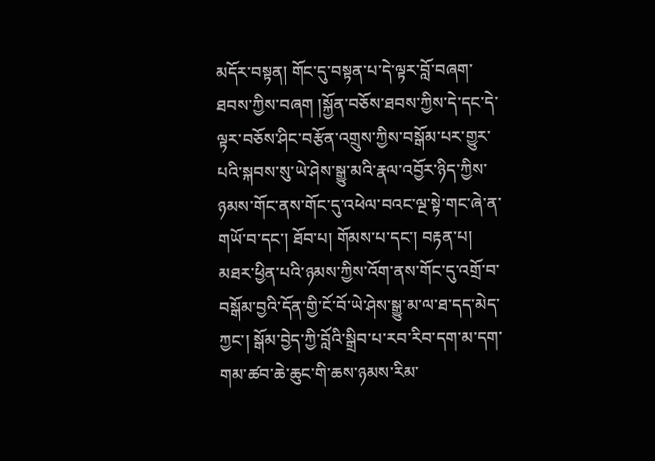མདོར་བསྟན། གོང་དུ་བསྟན་པ་དེ་ལྟར་བློ་བཞག་ཐབས་ཀྱིས་བཞག །སྐྱོན་བཅོས་ཐབས་ཀྱིས་དེ་དང་དེ་ལྟར་བཅོས་ཤིང་བརྩོན་འགྲུས་ཀྱིས་བསྒོམ་པར་གྱུར་པའི་སྐབས་སུ་ཡེ་ཤེས་སྒྱུ་མའི་རྣལ་འབྱོར་ཉིད་ཀྱིས་ཉམས་གོང་ནས་གོང་དུ་འཕེལ་བའང་ལྔ་སྟེ་གང་ཞེ་ན་གཡོ་བ་དང་། ཐོབ་པ། གོམས་པ་དང་། བརྟན་པ། མཐར་ཕྱིན་པའི་ཉམས་ཀྱིས་འོག་ནས་གོང་དུ་འགྲོ་བ་བསྒོམ་བྱའི་དོན་གྱི་ངོ་བོ་ཡེ་ཤེས་སྒྱུ་མ་ལ་ཐ་དད་མེད་ཀྱང་། སྒོམ་བྱེད་ཀྱི་བློའི་སྒྲིབ་པ་རབ་རིབ་དག་མ་དག་གམ་ཚབ་ཆེ་ཆུང་གི་ཆས་ཉམས་རིམ་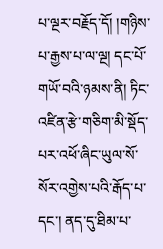པ་ལྔར་བརྗོད་དོ། །གཉིས་པ་རྒྱས་པ་ལ་ལྔ། དང་པོ་གཡོ་བའི་ཉམས་ནི། ཏིང་འཛིན་རྩེ་གཅིག་མི་སྡོད་པར་འཕོ་ཞིང་ཡུལ་སོ་སོར་འགྱེས་པའི་རྒོད་པ་དང་། ནད་དུ་ཐིམ་པ་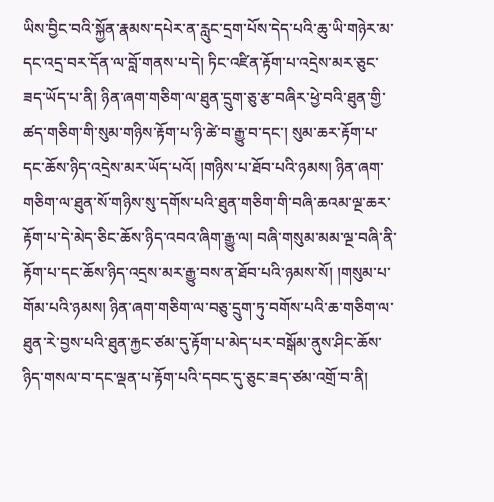ཡིས་བྱིང་བའི་སྐྱོན་རྣམས་དཔེར་ན་རླུང་དྲག་པོས་དེད་པའི་ཆུ་ཡི་གཉེར་མ་དང་འདྲ་བར་དོན་ལ་བློ་གནས་པ་དེ། ཏིང་འཛིན་རྟོག་པ་འདྲེས་མར་ཅུང་ཟད་ཡོད་པ་ནི། ཉིན་ཞག་གཅིག་ལ་ཐུན་དྲུག་ཅུ་རྩ་བཞིར་ཕྱེ་བའི་ཐུན་གྱི་ཚད་གཅིག་གི་སུམ་གཉིས་རྟོག་པ་ཉི་ཚེ་བ་རྒྱུ་བ་དང་། སུམ་ཆར་རྟོག་པ་དང་ཆོས་ཉིད་འདྲེས་མར་ཡོད་པའོ། །གཉིས་པ་ཐོབ་པའི་ཉམས། ཉིན་ཞག་གཅིག་ལ་ཐུན་སོ་གཉིས་སུ་དགོས་པའི་ཐུན་གཅིག་གི་བཞི་ཆའམ་ལྔ་ཆར་རྟོག་པ་དེ་མེད་ཅིང་ཆོས་ཉིད་འབའ་ཞིག་རྒྱུ་ལ། བཞི་གསུམ་མམ་ལྔ་བཞི་ནི་རྟོག་པ་དང་ཆོས་ཉིད་འདྲས་མར་རྒྱུ་བས་ན་ཐོབ་པའི་ཉམས་སོ། །གསུམ་པ་གོམ་པའི་ཉམས། ཉིན་ཞག་གཅིག་ལ་བཅུ་དྲུག་ཏུ་བགོས་པའི་ཆ་གཅིག་ལ་ཐུན་རེ་བྱས་པའི་ཐུན་རྐྱང་ཙམ་དུ་རྟོག་པ་མེད་པར་བསྒོམ་ནུས་ཤིང་ཆོས་ཉིད་གསལ་བ་དང་ལྡན་པ་རྟོག་པའི་དབང་དུ་ཅུང་ཟད་ཙམ་འགྲོ་བ་ནི།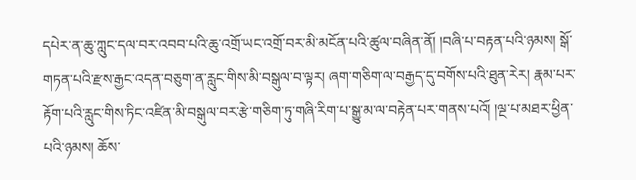དཔེར་ན་ཆུ་ཀླུང་དལ་བར་འབབ་པའི་ཆུ་འགྲོ་ཡང་འགྲོ་བར་མི་མངོན་པའི་ཚུལ་བཞིན་ནོ། །བཞི་པ་བརྟན་པའི་ཉམས། སྒོ་གཏན་པའི་རྫས་རྒྱང་འདན་བཅུག་ན་རླུང་གིས་མི་བསྒུལ་བ་ལྟར། ཞག་གཅིག་ལ་བརྒྱད་དུ་བགོས་པའི་ཐུན་རེར། རྣམ་པར་རྟོག་པའི་རླུང་གིས་ཏིང་འཛིན་མི་བསྒུལ་བར་རྩེ་གཅིག་ཏུ་གཞི་རིག་པ་སྒྱུ་མ་ལ་བརྟེན་པར་གནས་པའོ། །ལྔ་པ་མཐར་ཕྱིན་པའི་ཉམས། ཆོས་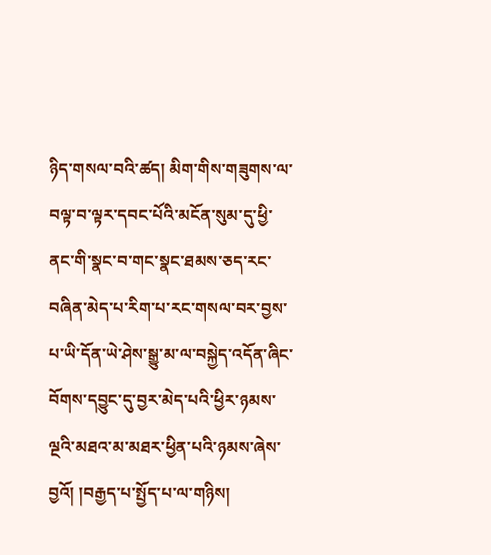ཉིད་གསལ་བའི་ཚད། མིག་གིས་གཟུགས་ལ་བལྟ་བ་ལྟར་དབང་པོའི་མངོན་སུམ་དུ་ཕྱི་ནང་གི་སྣང་བ་གང་སྣང་ཐམས་ཅད་རང་བཞིན་མེད་པ་རིག་པ་རང་གསལ་བར་བྱས་པ་ཡི་དོན་ཡེ་ཤེས་སྒྱུ་མ་ལ་བསྐྱེད་འདོན་ཞིང་བོགས་དབྱུང་དུ་བྱར་མེད་པའི་ཕྱིར་ཉམས་ལྔའི་མཐའ་མ་མཐར་ཕྱིན་པའི་ཉམས་ཞེས་བྱའོ། །བརྒྱད་པ་སྤྱོད་པ་ལ་གཉིས།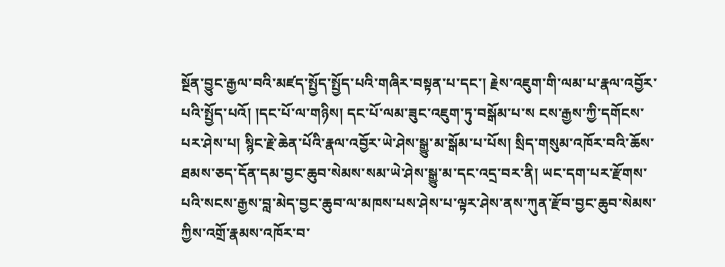སྔོན་བྱུང་རྒྱལ་བའི་མཛད་སྤྱོད་སྤྱོད་པའི་གཞིར་བསྟན་པ་དང་། རྗེས་འཇུག་གི་ལམ་པ་རྣལ་འབྱོར་པའི་སྤྱོད་པའོ། །དང་པོ་ལ་གཉིས། དང་པོ་ལམ་ཟུང་འཇུག་ཏུ་བསྒོམ་པ་ས ངས་རྒྱས་ཀྱི་དགོངས་པར་ཤེས་པ། སྙིང་རྗེ་ཆེན་པོའི་རྣལ་འབྱོར་ཡེ་ཤེས་སྒྱུ་མ་སྒོམ་པ་པོས། སྲིད་གསུམ་འཁོར་བའི་ཆོས་ཐམས་ཅད་དོན་དམ་བྱང་ཆུབ་སེམས་སམ་ཡེ་ཤེས་སྒྱུ་མ་དང་འདྲ་བར་ནི། ཡང་དག་པར་རྫོགས་པའི་སངས་རྒྱས་བླ་མེད་བྱང་ཆུབ་ལ་མཁས་པས་ཤེས་པ་ལྟར་ཤེས་ནས་ཀུན་རྫོབ་བྱང་ཆུབ་སེམས་ཀྱིས་འགྲོ་རྣམས་འཁོར་བ་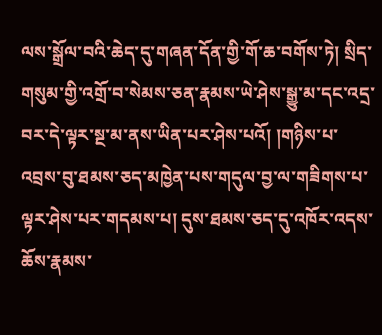ལས་སྒྲོལ་བའི་ཆེད་དུ་གཞན་དོན་གྱི་གོ་ཆ་བགོས་ཏེ། སྲིད་གསུམ་གྱི་འགྲོ་བ་སེམས་ཅན་རྣམས་ཡེ་ཤེས་སྒྱུ་མ་དང་འདྲ་བར་དེ་ལྟར་སྔ་མ་ནས་ཡིན་པར་ཤེས་པའོ། །གཉིས་པ་འབྲས་བུ་ཐམས་ཅད་མཁྱེན་པས་གདུལ་བྱ་ལ་གཟིགས་པ་ལྟར་ཤེས་པར་གདམས་པ། དུས་ཐམས་ཅད་དུ་འཁོར་འདས་ཆོས་རྣམས་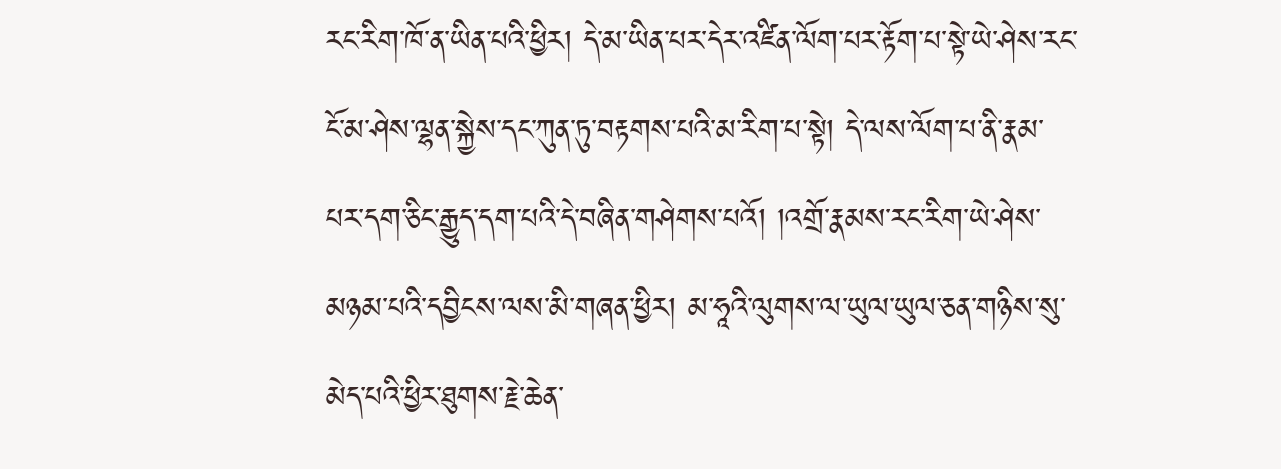རང་རིག་ཁོ་ན་ཡིན་པའི་ཕྱིར། དེ་མ་ཡིན་པར་དེར་འཛིན་ལོག་པར་རྟོག་པ་སྟེ་ཡེ་ཤེས་རང་ངོ་མ་ཤེས་ལྷན་སྐྱེས་དང་ཀུན་ཏུ་བརྟགས་པའི་མ་རིག་པ་སྟེ། དེ་ལས་ལོག་པ་ནི་རྣམ་པར་དག་ཅིང་རྒྱུད་དག་པའི་དེ་བཞིན་གཤེགས་པའོ། །འགྲོ་རྣམས་རང་རིག་ཡེ་ཤེས་མཉམ་པའི་དབྱིངས་ལས་མི་གཞན་ཕྱིར། མ་ཧཱའི་ལུགས་ལ་ཡུལ་ཡུལ་ཅན་གཉིས་སུ་མེད་པའི་ཕྱིར་ཐུགས་རྗེ་ཆེན་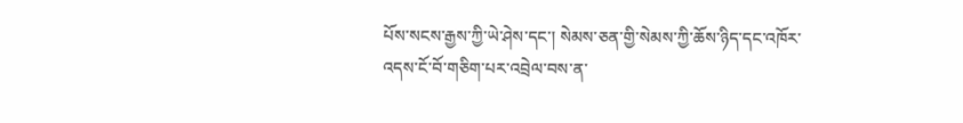པོས་སངས་རྒྱས་ཀྱི་ཡེ་ཤེས་དང་། སེམས་ཅན་གྱི་སེམས་ཀྱི་ཆོས་ཉིད་དང་འཁོར་འདས་ངོ་བོ་གཅིག་པར་འབྲེལ་བས་ན་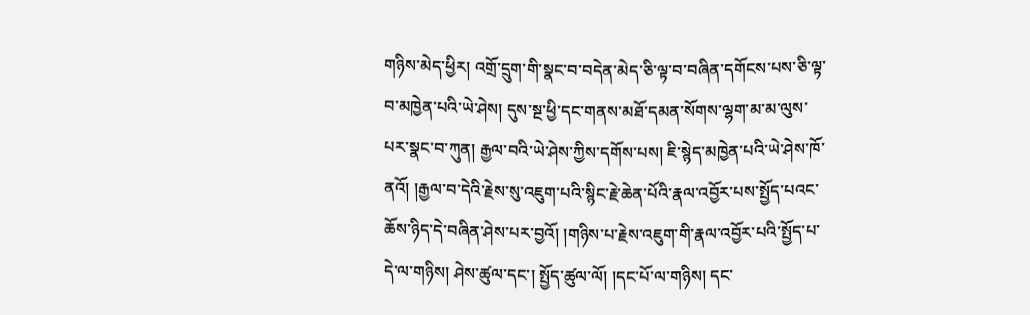གཉིས་མེད་ཕྱིར། འགྲོ་དྲུག་གི་སྣང་བ་བདེན་མེད་ཅི་ལྟ་བ་བཞིན་དགོངས་པས་ཅི་ལྟ་བ་མཁྱེན་པའི་ཡེ་ཤེས། དུས་སྔ་ཕྱི་དང་གནས་མཐོ་དམན་སོགས་ལྷག་མ་མ་ལུས་པར་སྣང་བ་ཀུན། རྒྱལ་བའི་ཡེ་ཤེས་ཀྱིས་དགོས་པས། ཇི་སྙེད་མཁྱེན་པའི་ཡེ་ཤེས་ཁོ་ནའོ། །རྒྱལ་བ་དེའི་རྗེས་སུ་འཇུག་པའི་སྙིང་རྗེ་ཆེན་པོའི་རྣལ་འབྱོར་པས་སྤྱོད་པའང་ཆོས་ཉིད་དེ་བཞིན་ཤེས་པར་བྱའོ། །གཉིས་པ་རྗེས་འཇུག་གི་རྣལ་འབྱོར་པའི་སྤྱོད་པ་དེ་ལ་གཉིས། ཤེས་ཚུལ་དང་། སྤྱོད་ཚུལ་ལོ། །དང་པོ་ལ་གཉིས། དང་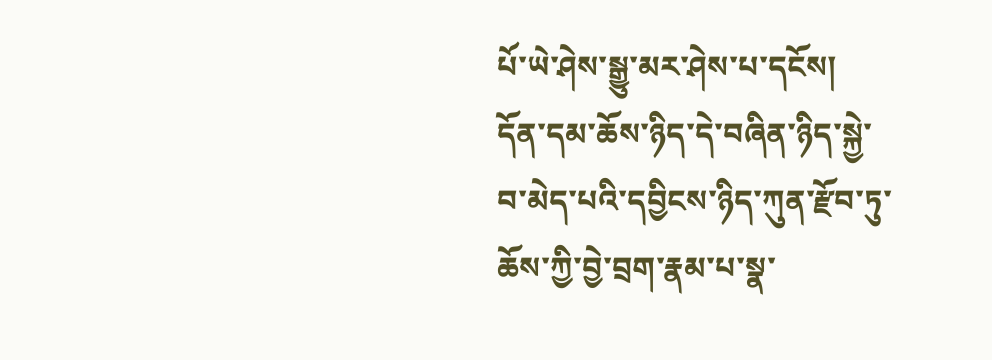པོ་ཡེ་ཤེས་སྒྱུ་མར་ཤེས་པ་དངོས། དོན་དམ་ཆོས་ཉིད་དེ་བཞིན་ཉིད་སྐྱེ་བ་མེད་པའི་དབྱིངས་ཉིད་ཀུན་རྫོབ་ཏུ་ཆོས་ཀྱི་བྱེ་བྲག་རྣམ་པ་སྣ་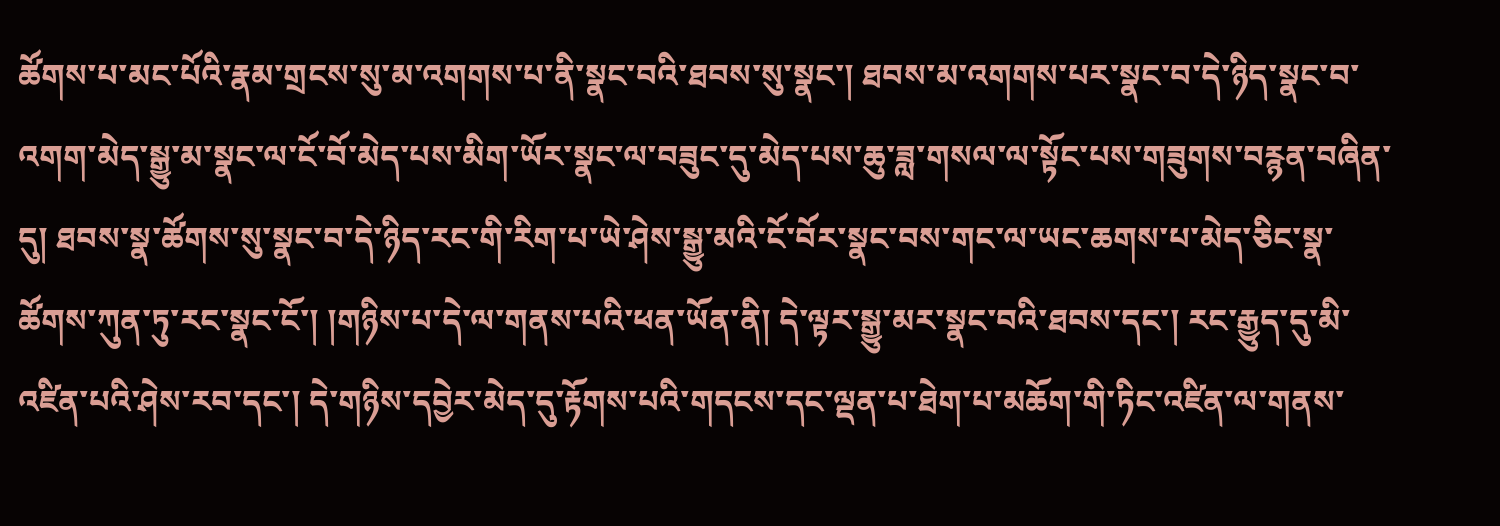ཚོགས་པ་མང་པོའི་རྣམ་གྲངས་སུ་མ་འགགས་པ་ནི་སྣང་བའི་ཐབས་སུ་སྣང་། ཐབས་མ་འགགས་པར་སྣང་བ་དེ་ཉིད་སྣང་བ་འགག་མེད་སྒྱུ་མ་སྣང་ལ་ངོ་བོ་མེད་པས་མིག་ཡོར་སྣང་ལ་བཟུང་དུ་མེད་པས་ཆུ་ཟླ་གསལ་ལ་སྟོང་པས་གཟུགས་བརྙན་བཞིན་དུ། ཐབས་སྣ་ཚོགས་སུ་སྣང་བ་དེ་ཉིད་རང་གི་རིག་པ་ཡེ་ཤེས་སྒྱུ་མའི་ངོ་བོར་སྣང་བས་གང་ལ་ཡང་ཆགས་པ་མེད་ཅིང་སྣ་ཚོགས་ཀུན་ཏུ་རང་སྣང་ངོ་། །གཉིས་པ་དེ་ལ་གནས་པའི་ཕན་ཡོན་ནི། དེ་ལྟར་སྒྱུ་མར་སྣང་བའི་ཐབས་དང་། རང་རྒྱུད་དུ་མི་འཛིན་པའི་ཤེས་རབ་དང་། དེ་གཉིས་དབྱེར་མེད་དུ་རྟོགས་པའི་གདངས་དང་ལྡན་པ་ཐེག་པ་མཆོག་གི་ཏིང་འཛིན་ལ་གནས་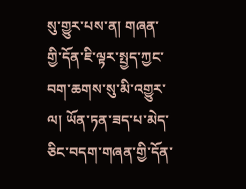སུ་གྱུར་པས་ན། གཞན་གྱི་དོན་ཇི་ལྟར་སྤྱད་ཀྱང་བག་ཆགས་སུ་མི་འགྱུར་ལ། ཡོན་ཏན་ཟད་པ་མེད་ཅིང་བདག་གཞན་གྱི་དོན་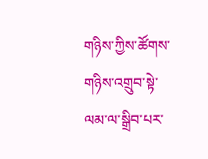གཉིས་ཀྱིས་ཚོགས་གཉིས་འགྲུབ་སྟེ་ལམ་ལ་སྒྲིབ་པར་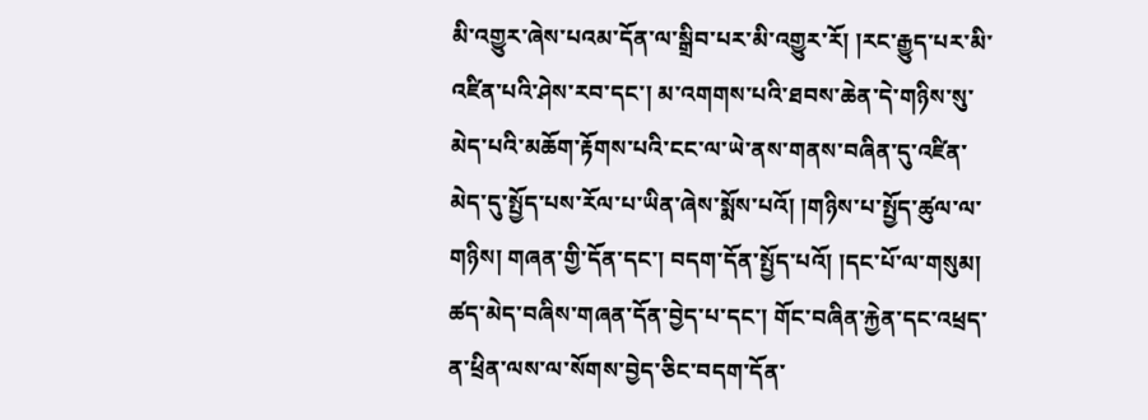མི་འགྱུར་ཞེས་པའམ་དོན་ལ་སྒྲིབ་པར་མི་འགྱུར་རོ། །རང་རྒྱུད་པར་མི་འཛིན་པའི་ཤེས་རབ་དང་། མ་འགགས་པའི་ཐབས་ཆེན་དེ་གཉིས་སུ་མེད་པའི་མཆོག་རྟོགས་པའི་ངང་ལ་ཡེ་ནས་གནས་བཞིན་དུ་འཛིན་མེད་དུ་སྤྱོད་པས་རོལ་པ་ཡིན་ཞེས་སྨོས་པའོ། །གཉིས་པ་སྤྱོད་ཚུལ་ལ་གཉིས། གཞན་གྱི་དོན་དང་། བདག་དོན་སྤྱོད་པའོ། །དང་པོ་ལ་གསུམ། ཚད་མེད་བཞིས་གཞན་དོན་བྱེད་པ་དང་། གོང་བཞིན་རྐྱེན་དང་འཕྲད་ན་ཕྲིན་ལས་ལ་སོགས་བྱེད་ཅིང་བདག་དོན་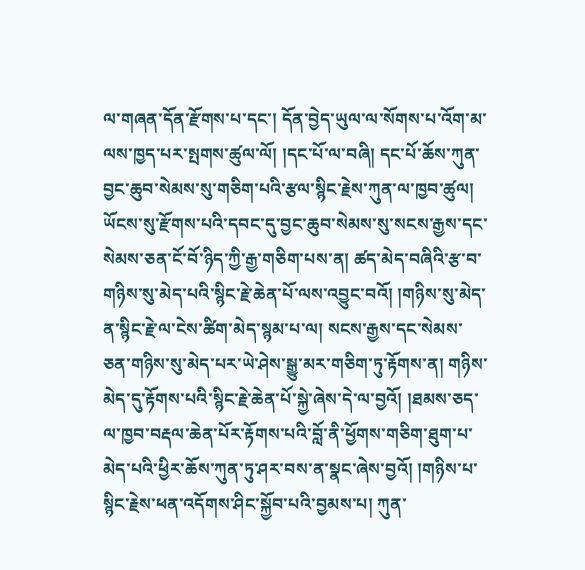ལ་གཞན་དོན་རྫོགས་པ་དང་། དོན་བྱེད་ཡུལ་ལ་སོགས་པ་འོག་མ་ལས་ཁྱད་པར་སྤགས་ཚུལ་ལོ། །དང་པོ་ལ་བཞི། དང་པོ་ཆོས་ཀུན་བྱང་ཆུབ་སེམས་སུ་གཅིག་པའི་རྩལ་སྙིང་རྗེས་ཀུན་ལ་ཁྱབ་ཚུལ། ཡོངས་སུ་རྫོགས་པའི་དབང་དུ་བྱང་ཆུབ་སེམས་སུ་སངས་རྒྱས་དང་སེམས་ཅན་ངོ་བོ་ཉིད་ཀྱི་རྒྱ་གཅིག་པས་ན། ཚད་མེད་བཞིའི་རྩ་བ་གཉིས་སུ་མེད་པའི་སྙིང་རྗེ་ཆེན་པོ་ལས་འབྱུང་བའོ། །གཉིས་སུ་མེད་ན་སྙིང་རྗེ་ལ་ངེས་ཚིག་མེད་སྙམ་པ་ལ། སངས་རྒྱས་དང་སེམས་ཅན་གཉིས་སུ་མེད་པར་ཡེ་ཤེས་སྒྱུ་མར་གཅིག་ཏུ་རྟོགས་ན། གཉིས་མེད་དུ་རྟོགས་པའི་སྙིང་རྗེ་ཆེན་པོ་སྐྱེ་ཞེས་དེ་ལ་བྱའོ། །ཐམས་ཅད་ལ་ཁྱབ་བརྡལ་ཆེན་པོར་རྟོགས་པའི་བློ་ནི་ཕྱོགས་གཅིག་ཐུག་པ་མེད་པའི་ཕྱིར་ཆོས་ཀུན་ཏུ་ཤར་བས་ན་སྣང་ཞེས་བྱའོ། །གཉིས་པ་སྙིང་རྗེས་ཕན་འདོགས་ཤིང་སྐྱོབ་པའི་བྱམས་པ། ཀུན་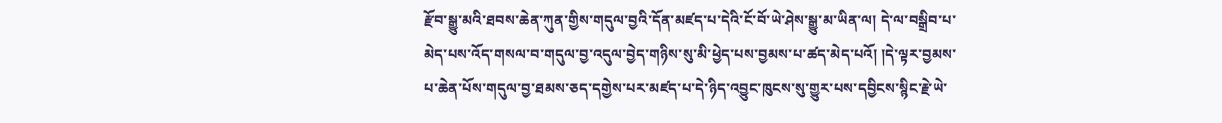རྫོབ་སྒྱུ་མའི་ཐབས་ཆེན་ཀུན་གྱིས་གདུལ་བྱའི་དོན་མཛད་པ་དེའི་ངོ་བོ་ཡེ་ཤེས་སྒྱུ་མ་ཡིན་ལ། དེ་ལ་བསྒྲིབ་པ་མེད་པས་འོད་གསལ་བ་གདུལ་བྱ་འདུལ་བྱེད་གཉིས་སུ་མི་ཕྱེད་པས་བྱམས་པ་ཚད་མེད་པའོ། །དེ་ལྟར་བྱམས་པ་ཆེན་པོས་གདུལ་བྱ་ཐམས་ཅད་དགྱེས་པར་མཛད་པ་དེ་ཉིད་འབྱུང་ཁུངས་སུ་གྱུར་པས་དབྱིངས་སྙིང་རྗེ་ཡེ་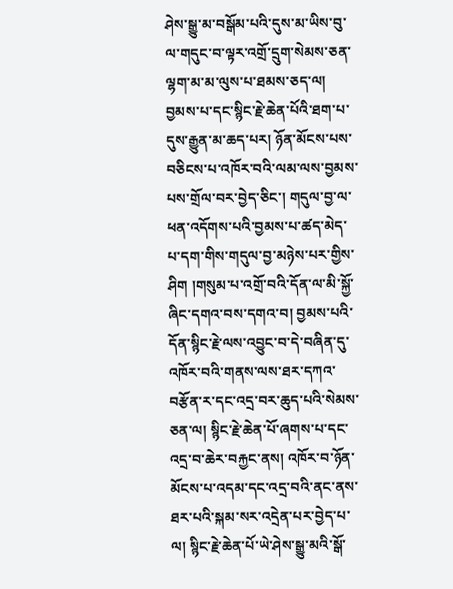ཤེས་སྒྱུ་མ་བསྒོམ་པའི་དུས་མ་ཡིས་བུ་ལ་གདུང་བ་ལྟར་འགྲོ་དྲུག་སེམས་ཅན་ལྷག་མ་མ་ལུས་པ་ཐམས་ཅད་ལ། བྱམས་པ་དང་སྙིང་རྗེ་ཆེན་པོའི་ཐག་པ་དུས་རྒྱུན་མ་ཆད་པར། ཉོན་མོངས་པས་བཅིངས་པ་འཁོར་བའི་ལམ་ལས་བྱམས་པས་གྲོལ་བར་བྱེད་ཅིང་། གདུལ་བྱ་ལ་ཕན་འདོགས་པའི་བྱམས་པ་ཚད་མེད་པ་དག་གིས་གདུལ་བྱ་མཉེས་པར་གྱིས་ཤིག །གསུམ་པ་འགྲོ་བའི་དོན་ལ་མི་སྐྱོ་ཞིང་དགའ་བས་དགའ་བ། བྱམས་པའི་དོན་སྙིང་རྗེ་ལས་འབྱུང་བ་དེ་བཞིན་དུ་འཁོར་བའི་གནས་ལས་ཐར་དཀའ་བརྩོན་ར་དང་འདྲ་བར་ཆུད་པའི་སེམས་ཅན་ལ། སྙིང་རྗེ་ཆེན་པོ་ཞགས་པ་དང་འདྲ་བ་ཆེར་བརྐྱང་ནས། འཁོར་བ་ཉོན་མོངས་པ་འདམ་དང་འདྲ་བའི་ནང་ནས་ཐར་པའི་སྐམ་སར་འདྲེན་པར་བྱེད་པ་ལ། སྙིང་རྗེ་ཆེན་པོ་ཡེ་ཤེས་སྒྱུ་མའི་སྒོ་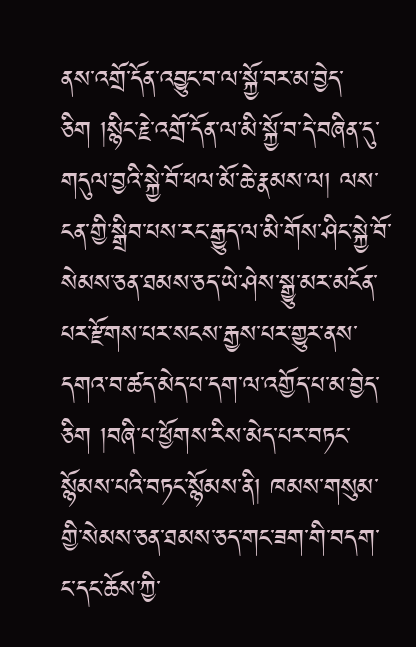ནས་འགྲོ་དོན་འབྱུང་བ་ལ་སྐྱོ་བར་མ་བྱེད་ཅིག །སྙིང་རྗེ་འགྲོ་དོན་ལ་མི་སྐྱོ་བ་དེ་བཞིན་དུ་གདུལ་བྱའི་སྐྱེ་བོ་ཕལ་མོ་ཆེ་རྣམས་ལ། ལས་ངན་གྱི་སྒྲིབ་པས་རང་རྒྱུད་ལ་མི་གོས་ཤིང་སྐྱེ་བོ་སེམས་ཅན་ཐམས་ཅད་ཡེ་ཤེས་སྒྱུ་མར་མངོན་པར་རྫོགས་པར་སངས་རྒྱས་པར་གྱུར་ནས་དགའ་བ་ཚད་མེད་པ་དག་ལ་འགྱོད་པ་མ་བྱེད་ཅིག །བཞི་པ་ཕྱོགས་རིས་མེད་པར་བཏང་སྙོམས་པའི་བཏང་སྙོམས་ནི། ཁམས་གསུམ་གྱི་སེམས་ཅན་ཐམས་ཅད་གང་ཟག་གི་བདག་ང་དང་ཆོས་ཀྱི་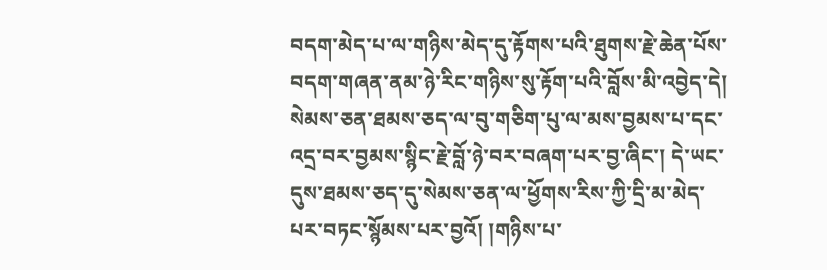བདག་མེད་པ་ལ་གཉིས་མེད་དུ་རྟོགས་པའི་ཐུགས་རྗེ་ཆེན་པོས་བདག་གཞན་ནམ་ཉེ་རིང་གཉིས་སུ་རྟོག་པའི་བློས་མི་འབྱེད་དེ། སེམས་ཅན་ཐམས་ཅད་ལ་བུ་གཅིག་པུ་ལ་མས་བྱམས་པ་དང་འདྲ་བར་བྱམས་སྙིང་རྗེ་བློ་ཉེ་བར་བཞག་པར་བྱ་ཞིང་། དེ་ཡང་དུས་ཐམས་ཅད་དུ་སེམས་ཅན་ལ་ཕྱོགས་རིས་ཀྱི་དྲི་མ་མེད་པར་བཏང་སྙོམས་པར་བྱའོ། །གཉིས་པ་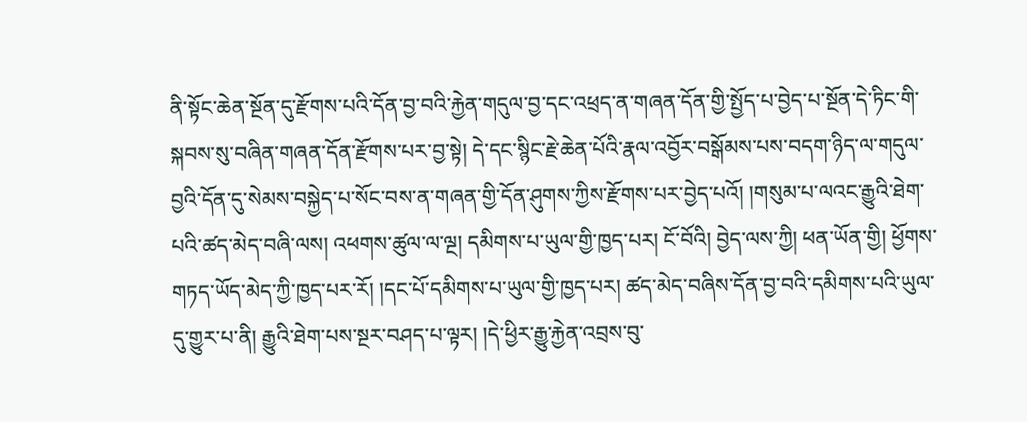ནི་སྟོང་ཆེན་སྔོན་དུ་རྫོགས་པའི་དོན་བྱ་བའི་རྐྱེན་གདུལ་བྱ་དང་འཕྲད་ན་གཞན་དོན་གྱི་སྤྱོད་པ་བྱེད་པ་སྔོན་དེ་ཏིང་གི་སྐབས་སུ་བཞིན་གཞན་དོན་རྫོགས་པར་བྱ་སྟེ། དེ་དང་སྙིང་རྗེ་ཆེན་པོའི་རྣལ་འབྱོར་བསྒོམས་པས་བདག་ཉིད་ལ་གདུལ་བྱའི་དོན་དུ་སེམས་བསྐྱེད་པ་སོང་བས་ན་གཞན་གྱི་དོན་ཤུགས་ཀྱིས་རྫོགས་པར་བྱེད་པའོ། །གསུམ་པ་ལའང་རྒྱུའི་ཐེག་པའི་ཚད་མེད་བཞི་ལས། འཕགས་ཚུལ་ལ་ལྔ། དམིགས་པ་ཡུལ་གྱི་ཁྱད་པར། ངོ་བོའི། བྱེད་ལས་ཀྱི། ཕན་ཡོན་གྱི། ཕྱོགས་གཏད་ཡོད་མེད་ཀྱི་ཁྱད་པར་རོ། །དང་པོ་དམིགས་པ་ཡུལ་གྱི་ཁྱད་པར། ཚད་མེད་བཞིས་དོན་བྱ་བའི་དམིགས་པའི་ཡུལ་དུ་གྱུར་པ་ནི། རྒྱུའི་ཐེག་པས་སྔར་བཤད་པ་ལྟར། །དེ་ཕྱིར་རྒྱུ་རྐྱེན་འབྲས་བུ་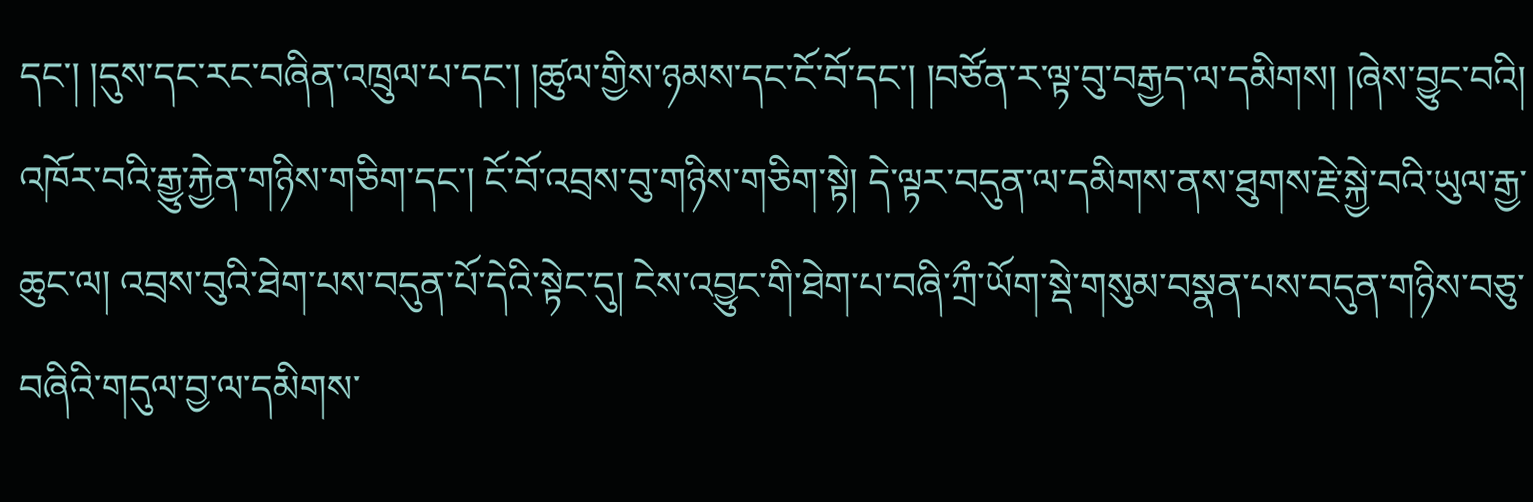དང་། །དུས་དང་རང་བཞིན་འཁྲུལ་པ་དང་། །ཚུལ་གྱིས་ཉམས་དང་ངོ་བོ་དང་། །བཙོན་ར་ལྟ་བུ་བརྒྱད་ལ་དམིགས། །ཞེས་བྱུང་བའི། འཁོར་བའི་རྒྱུ་རྐྱེན་གཉིས་གཅིག་དང་། ངོ་བོ་འབྲས་བུ་གཉིས་གཅིག་སྟེ། དེ་ལྟར་བདུན་ལ་དམིགས་ནས་ཐུགས་རྗེ་སྐྱེ་བའི་ཡུལ་རྒྱ་ཆུང་ལ། འབྲས་བུའི་ཐེག་པས་བདུན་པོ་དེའི་སྟེང་དུ། ངེས་འབྱུང་གི་ཐེག་པ་བཞི་ཀྲྀ་ཡོག་སྡེ་གསུམ་བསྣན་པས་བདུན་གཉིས་བཅུ་བཞིའི་གདུལ་བྱ་ལ་དམིགས་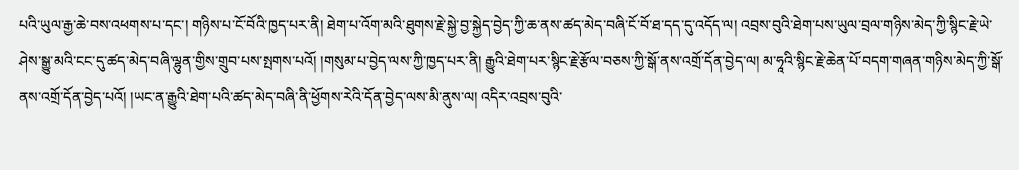པའི་ཡུལ་རྒྱ་ཆེ་བས་འཕགས་པ་དང་། གཉིས་པ་ངོ་བོའི་ཁྱད་པར་ནི། ཐེག་པ་འོག་མའི་ཐུགས་རྗེ་སྐྱེ་བྱ་སྐྱེད་བྱེད་ཀྱི་ཆ་ནས་ཚད་མེད་བཞི་ངོ་བོ་ཐ་དད་དུ་འདོད་ལ། འབྲས་བུའི་ཐེག་པས་ཡུལ་བྲལ་གཉིས་མེད་ཀྱི་སྙིང་རྗེ་ཡེ་ཤེས་སྒྱུ་མའི་ངང་དུ་ཚད་མེད་བཞི་ལྷུན་གྱིས་གྲུབ་པས་སྤགས་པའོ། །གསུམ་པ་བྱེད་ལས་ཀྱི་ཁྱད་པར་ནི། རྒྱུའི་ཐེག་པར་སྙིང་རྗེ་རྩོལ་བཅས་ཀྱི་སྒོ་ནས་འགྲོ་དོན་བྱེད་ལ། མ་ཧཱའི་སྙིང་རྗེ་ཆེན་པོ་བདག་གཞན་གཉིས་མེད་ཀྱི་སྒོ་ནས་འགྲོ་དོན་བྱེད་པའོ། །ཡང་ན་རྒྱུའི་ཐེག་པའི་ཚད་མེད་བཞི་ནི་ཕྱོགས་རེའི་དོན་བྱེད་ལས་མི་ནུས་ལ། འདིར་འབྲས་བུའི་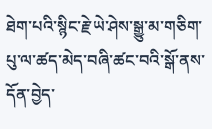ཐེག་པའི་སྙིང་རྗེ་ཡེ་ཤེས་སྒྱུ་མ་གཅིག་པུ་ལ་ཚད་མེད་བཞི་ཚང་བའི་སྒོ་ནས་དོན་བྱེད་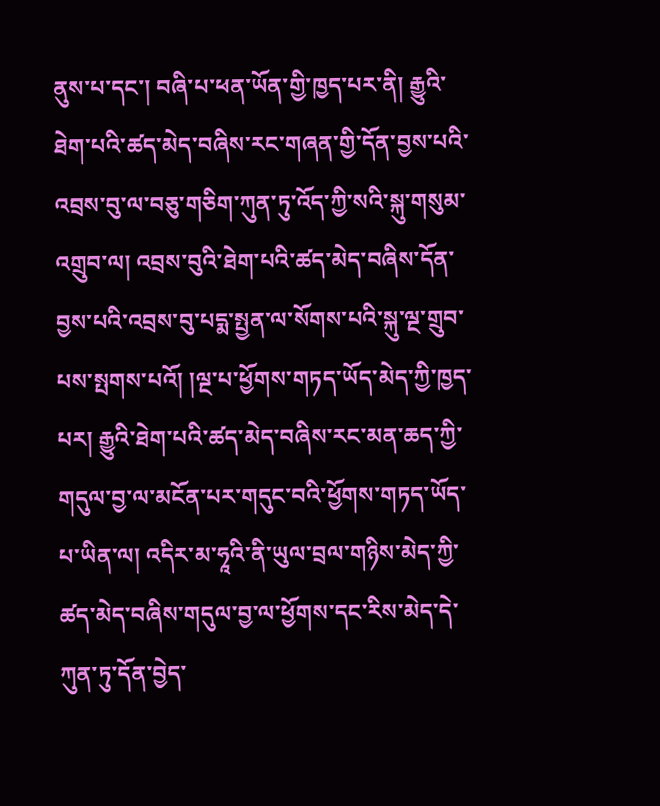ནུས་པ་དང་། བཞི་པ་ཕན་ཡོན་གྱི་ཁྱད་པར་ནི། རྒྱུའི་ཐེག་པའི་ཚད་མེད་བཞིས་རང་གཞན་གྱི་དོན་བྱས་པའི་འབྲས་བུ་ལ་བཅུ་གཅིག་ཀུན་ཏུ་འོད་ཀྱི་སའི་སྐུ་གསུམ་འགྲུབ་ལ། འབྲས་བུའི་ཐེག་པའི་ཚད་མེད་བཞིས་དོན་བྱས་པའི་འབྲས་བུ་པདྨ་སྤྱན་ལ་སོགས་པའི་སྐུ་ལྔ་གྲུབ་པས་སྤགས་པའོ། །ལྔ་པ་ཕྱོགས་གཏད་ཡོད་མེད་ཀྱི་ཁྱད་པར། རྒྱུའི་ཐེག་པའི་ཚད་མེད་བཞིས་རང་མན་ཆད་ཀྱི་གདུལ་བྱ་ལ་མངོན་པར་གདུང་བའི་ཕྱོགས་གཏད་ཡོད་པ་ཡིན་ལ། འདིར་མ་ཧཱའི་ནི་ཡུལ་བྲལ་གཉིས་མེད་ཀྱི་ཚད་མེད་བཞིས་གདུལ་བྱ་ལ་ཕྱོགས་དང་རིས་མེད་དེ་ཀུན་ཏུ་དོན་བྱེད་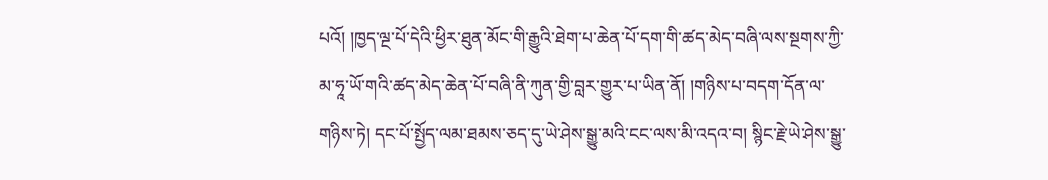པའོ། །ཁྱད་ལྔ་པོ་དེའི་ཕྱིར་ཐུན་མོང་གི་རྒྱུའི་ཐེག་པ་ཆེན་པོ་དག་གི་ཚད་མེད་བཞི་ལས་སྔགས་ཀྱི་མ་ཧཱ་ཡོ་གའི་ཚད་མེད་ཆེན་པོ་བཞི་ནི་ཀུན་གྱི་བླར་གྱུར་པ་ཡིན་ནོ། །གཉིས་པ་བདག་དོན་ལ་གཉིས་ཏེ། དང་པོ་སྤྱོད་ལམ་ཐམས་ཅད་དུ་ཡེ་ཤེས་སྒྱུ་མའི་ངང་ལས་མི་འདའ་བ། སྙིང་རྗེ་ཡེ་ཤེས་སྒྱུ་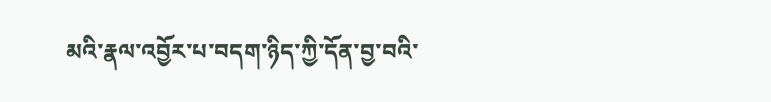མའི་རྣལ་འབྱོར་པ་བདག་ཉིད་ཀྱི་དོན་བྱ་བའི་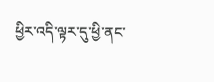ཕྱིར་འདི་ལྟར་དུ་ཕྱི་ནང་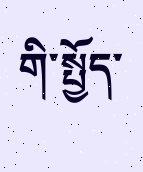གི་སྤྱོད་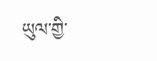ཡུལ་གྱི་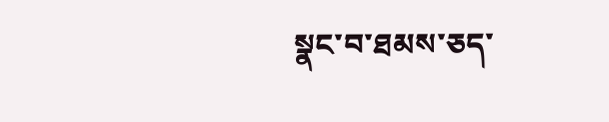སྣང་བ་ཐམས་ཅད་